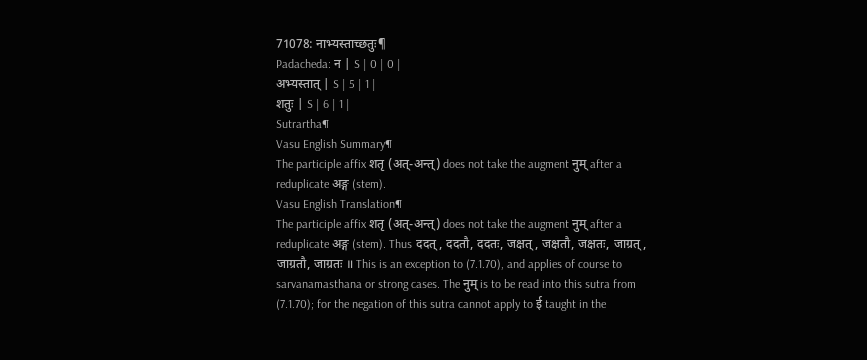71078: नाभ्यस्ताच्छतुः¶
Padacheda: न | S | 0 | 0 |
अभ्यस्तात् | S | 5 | 1 |
शतुः | S | 6 | 1 |
Sutrartha¶
Vasu English Summary¶
The participle affix शतृ (अत्-अन्त्) does not take the augment नुम् after a reduplicate अङ्ग (stem).
Vasu English Translation¶
The participle affix शतृ (अत्-अन्त्) does not take the augment नुम् after a reduplicate अङ्ग (stem). Thus ददत्, ददतौ, ददतः, जक्षत्, जक्षतौ, जक्षतः, जाग्रत्, जाग्रतौ, जाग्रतः ॥ This is an exception to (7.1.70), and applies of course to sarvanamasthana or strong cases. The नुम् is to be read into this sutra from (7.1.70); for the negation of this sutra cannot apply to ई taught in the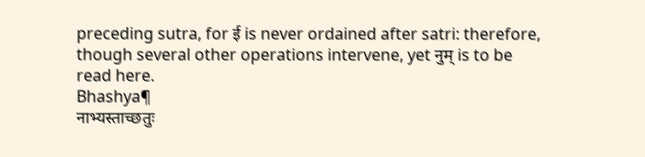preceding sutra, for ई is never ordained after satri: therefore, though several other operations intervene, yet नुम् is to be read here.
Bhashya¶
नाभ्यस्ताच्छतुः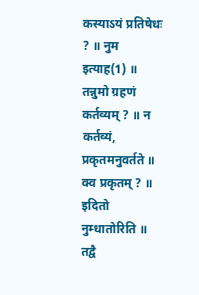कस्याऽयं प्रतिषेधः ? ॥ नुम इत्याह(1) ॥ तन्नुमो ग्रहणं कर्तव्यम् ? ॥ न कर्तव्यं, प्रकृतमनुवर्तते ॥ क्व प्रकृतम् ? ॥ इदितो नुम्धातोरिति ॥ तद्वै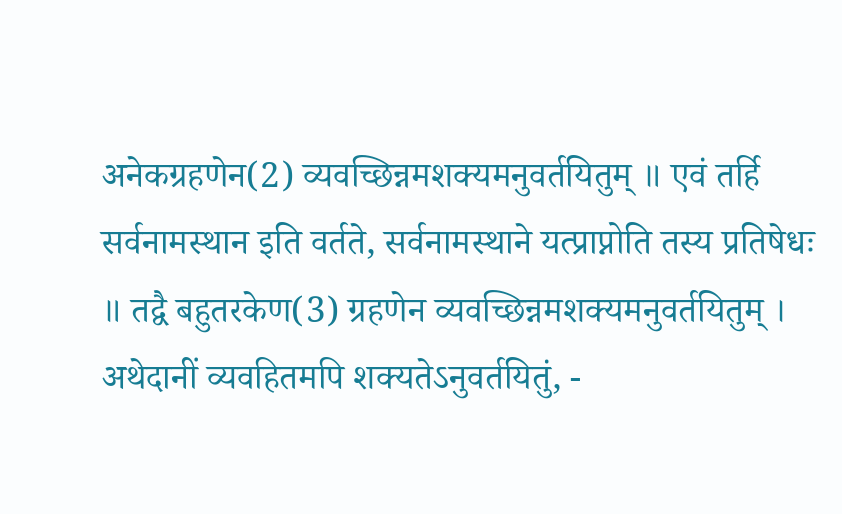अनेकग्रहणेन(2) व्यवच्छिन्नमशक्यमनुवर्तयितुम् ॥ एवं तर्हि सर्वनामस्थान इति वर्तते, सर्वनामस्थाने यत्प्राप्नोति तस्य प्रतिषेधः ॥ तद्वै बहुतरकेण(3) ग्रहणेन व्यवच्छिन्नमशक्यमनुवर्तयितुम् । अथेदानीं व्यवहितमपि शक्यतेऽनुवर्तयितुं, -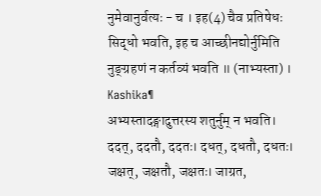नुमेवानुर्वत्यः - च । इह(4) चैव प्रतिषेधः सिद्धो भवति, इह च आच्छीनद्योर्नुमिति नुङ्ग्रहणं न कर्तव्यं भवति ॥ (नाभ्यस्ता) ।
Kashika¶
अभ्यस्तादङ्गादुत्तरस्य शतुर्नुम् न भवति। ददत्, ददतौ, ददतः। दधत्, दधतौ, दधतः। जक्षत्, जक्षतौ, जक्षतः। जाग्रत,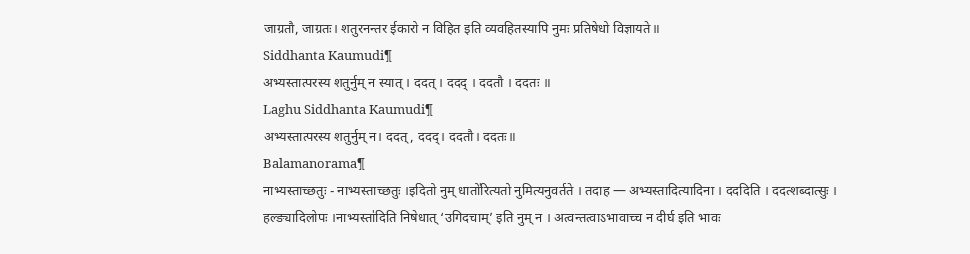जाग्रतौ, जाग्रतः। शतुरनन्तर ईकारो न विहित इति व्यवहितस्यापि नुमः प्रतिषेधो विज्ञायते॥
Siddhanta Kaumudi¶
अभ्यस्तात्परस्य शतुर्नुम् न स्यात् । ददत् । ददद् । ददतौ । ददतः ॥
Laghu Siddhanta Kaumudi¶
अभ्यस्तात्परस्य शतुर्नुम् न। ददत्, ददद्। ददतौ। ददतः॥
Balamanorama¶
नाभ्यस्ताच्छतुः - नाभ्यस्ताच्छतुः ।इदितो नुम् धातो॑रित्यतो नुमित्यनुवर्तते । तदाह — अभ्यस्तादित्यादिना । दददिति । ददत्शब्दात्सुः । हल्ङ्यादिलोपः ।नाभ्यस्ता॑दिति निषेधात् ‘उगिदचाम्’ इति नुम् न । अत्वन्तत्वाऽभावाच्च न दीर्घ इति भावः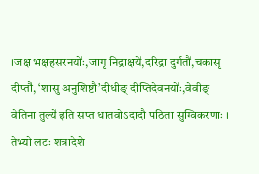।जक्ष भक्षहसरनयोः॑,जागृ निद्राक्षये॑,दरिद्रा दुर्गतौ॑,चकासृ दीप्तौ॑, ‘शासु अनुशिष्टौ’दीधीङ् दीप्तिदेवनयोः॑,वेवीङ् वेतिना तुल्ये॑ इति सप्त धातवोऽदादौ पठिता सुग्विकरणाः । तेभ्यो लटः शत्रादेशे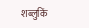शब्लुकिं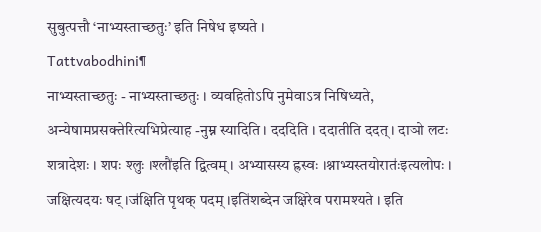सुबुत्पत्तौ ‘नाभ्यस्ताच्छतुः’ इति निषेध इष्यते ।
Tattvabodhini¶
नाभ्यस्ताच्छतुः - नाभ्यस्ताच्छतुः । व्यवहितोऽपि नुमेवाऽत्र निषिध्यते, अन्येषामप्रसक्तेरित्यभिप्रेत्याह -नुम्न स्यादिति । दददिति । ददातीति ददत् । दाञो लटः शत्रादेशः । शपः श्लुः ।श्लौ॑इति द्वित्वम् । अभ्यासस्य ह्रस्वः ।श्नाभ्यस्तयोरातः॑इत्यलोपः । जक्षित्यदयः षट् ।ज॑क्षिति पृथक् पदम् ।इति॑शब्देन जक्षिरेव परामश्यते । इति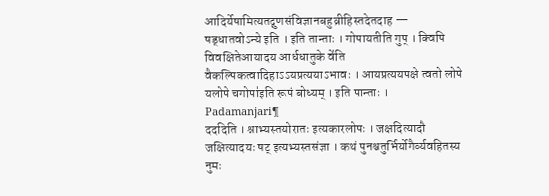आदिर्येषामित्यतद्गुणसंविज्ञानबहुव्रीहिस्तदेतदाह — षड्धातवोऽन्ये इति । इति तान्ताः । गोपायतीति गुप् । क्विपि विवक्षितेआयादय आर्धधातुके वे॑ति वैकल्पिकत्वादिहाऽऽयप्रत्ययाऽभावः । आयप्रत्ययपक्षे त्वतो लोपे यलोपे चगोपा॑इति रूपं बोध्यम् । इति पान्ताः ।
Padamanjari¶
दददिति । श्नाभ्यस्तयोरातः इत्यकारलोपः । जक्षदित्यादौ जक्षित्यादयः षट् इत्यभ्यस्तसंज्ञा । कथं पुनश्चतुर्भिर्योगैर्व्यवहितस्य नुमः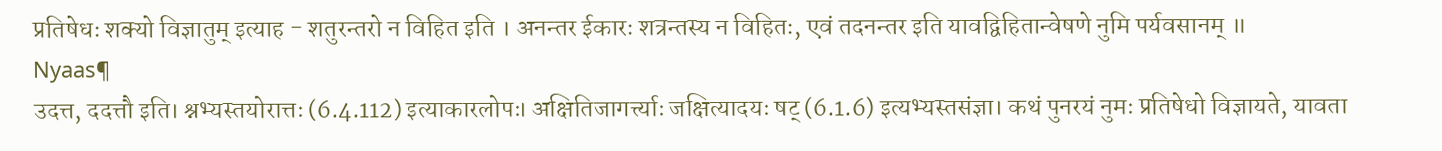प्रतिषेधः शक्यो विज्ञातुम् इत्याह - शतुरन्तरो न विहित इति । अनन्तर ईकारः शत्रन्तस्य न विहितः, एवं तदनन्तर इति यावद्विहितान्वेषणे नुमि पर्यवसानम् ॥
Nyaas¶
उदत्त, ददत्तौ इति। श्नभ्यस्तयोरात्तः (6.4.112) इत्याकारलोपः। अक्षितिजागर्त्त्याः जक्षित्यादयः षट् (6.1.6) इत्यभ्यस्तसंज्ञा। कथं पुनरयं नुमः प्रतिषेधो विज्ञायते, यावता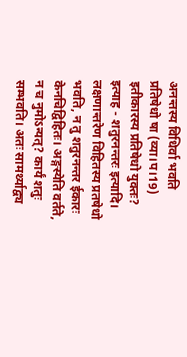अनन्तस्य विधिर्वा भवति प्रतिषेधो षा (व्या।प।19) इतीकारस्य प्रतिषेधो युक्तः? इत्याह - शतुरनन्तरः इत्यादि। लक्षणान्तरेण विहितस्य प्रतषेधो भवति, न तु शतुरनन्तर ईकारः केनचिद्विहितः। अङ्गस्येति वर्तते, न च नुमोऽन्यत्? कार्यं शतुः सम्भवति। अतः सामर्थ्याद्व्य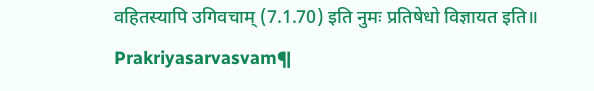वहितस्यापि उगिवचाम् (7.1.70) इति नुमः प्रतिषेधो विज्ञायत इति॥
Prakriyasarvasvam¶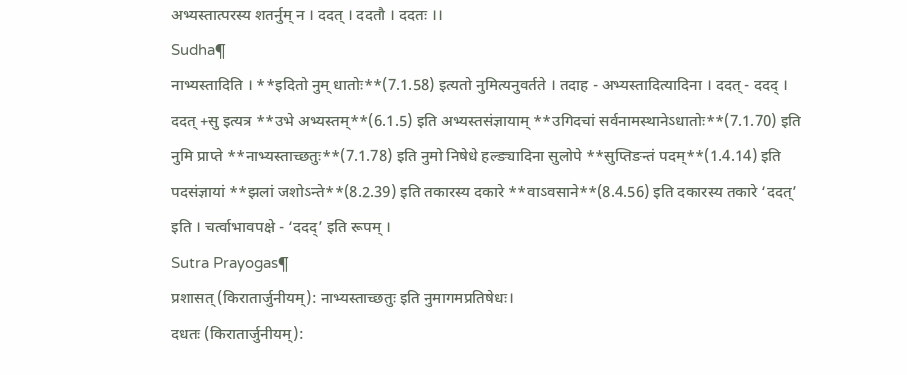अभ्यस्तात्परस्य शतर्नुम् न । ददत् । ददतौ । ददतः ।।
Sudha¶
नाभ्यस्तादिति । **इदितो नुम् धातोः**(7.1.58) इत्यतो नुमित्यनुवर्तते । तदाह - अभ्यस्तादित्यादिना । ददत् - ददद् । ददत् +सु इत्यत्र **उभे अभ्यस्तम्**(6.1.5) इति अभ्यस्तसंज्ञायाम् **उगिदचां सर्वनामस्थानेऽधातोः**(7.1.70) इति नुमि प्राप्ते **नाभ्यस्ताच्छतुः**(7.1.78) इति नुमो निषेधे हल्ङ्यादिना सुलोपे **सुप्तिङन्तं पदम्**(1.4.14) इति पदसंज्ञायां **झलां जशोऽन्ते**(8.2.39) इति तकारस्य दकारे **वाऽवसाने**(8.4.56) इति दकारस्य तकारे ‘ददत्’ इति । चर्त्वाभावपक्षे - ‘ददद्’ इति रूपम् ।
Sutra Prayogas¶
प्रशासत् (किरातार्जुनीयम्): नाभ्यस्ताच्छतुः इति नुमागमप्रतिषेधः।
दधतः (किरातार्जुनीयम्):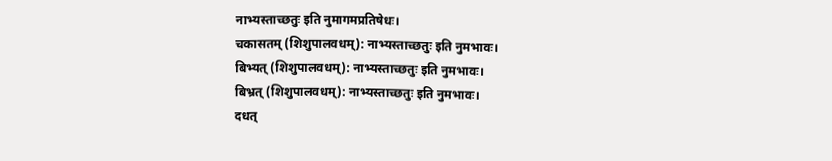नाभ्यस्ताच्छतुः इति नुमागमप्रतिषेधः।
चकासतम् (शिशुपालवधम्): नाभ्यस्ताच्छतुः इति नुमभावः।
बिभ्यत् (शिशुपालवधम्): नाभ्यस्ताच्छतुः इति नुमभावः।
बिभ्रत् (शिशुपालवधम्): नाभ्यस्ताच्छतुः इति नुमभावः।
दधत्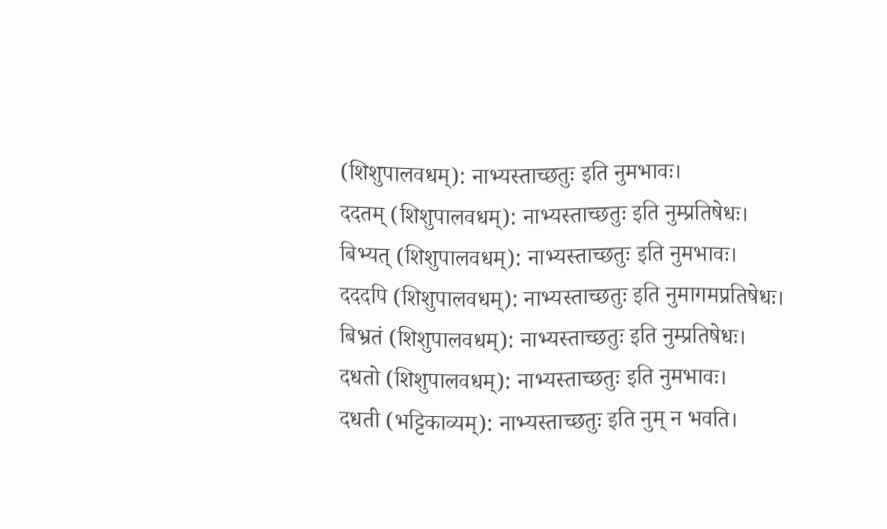(शिशुपालवधम्): नाभ्यस्ताच्छतुः इति नुमभावः।
ददतम् (शिशुपालवधम्): नाभ्यस्ताच्छतुः इति नुम्प्रतिषेधः।
बिभ्यत् (शिशुपालवधम्): नाभ्यस्ताच्छतुः इति नुमभावः।
दददपि (शिशुपालवधम्): नाभ्यस्ताच्छतुः इति नुमागमप्रतिषेधः।
बिभ्रतं (शिशुपालवधम्): नाभ्यस्ताच्छतुः इति नुम्प्रतिषेधः।
दधतो (शिशुपालवधम्): नाभ्यस्ताच्छतुः इति नुमभावः।
दधती (भट्टिकाव्यम्): नाभ्यस्ताच्छतुः इति नुम् न भवति।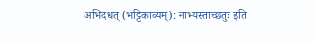अभिदधत् (भट्टिकाव्यम्): नाभ्यस्ताच्छतुः इति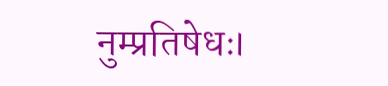नुम्प्रतिषेधः।